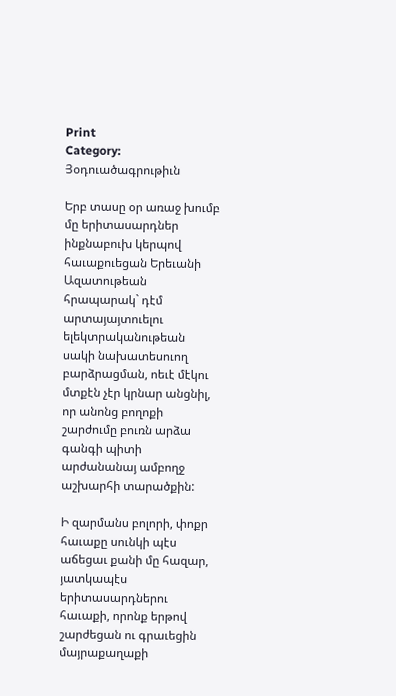Print
Category: Յօդուածագրութիւն

Երբ տասը օր առաջ խումբ մը երիտասարդներ ինքնաբուխ կերպով հաւաքուեցան Երեւանի Ազատութեան հրապարակ` դէմ արտայայտուելու ելեկտրականութեան սակի նախատեսուող բարձրացման, ոեւէ մէկու մտքէն չէր կրնար անցնիլ, որ անոնց բողոքի շարժումը բուռն արձա գանգի պիտի արժանանայ ամբողջ աշխարհի տարածքին:

Ի զարմանս բոլորի, փոքր հաւաքը սունկի պէս աճեցաւ քանի մը հազար, յատկապէս երիտասարդներու հաւաքի, որոնք երթով շարժեցան ու գրաւեցին մայրաքաղաքի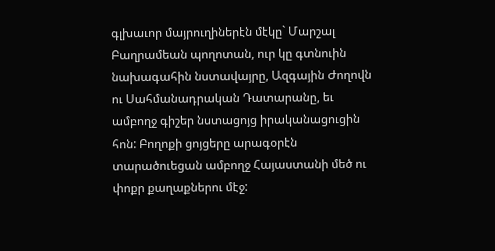գլխաւոր մայրուղիներէն մէկը` Մարշալ Բաղրամեան պողոտան, ուր կը գտնուին նախագահին նստավայրը, Ազգային Ժողովն ու Սահմանադրական Դատարանը, եւ ամբողջ գիշեր նստացոյց իրականացուցին հոն: Բողոքի ցոյցերը արագօրէն տարածուեցան ամբողջ Հայաստանի մեծ ու փոքր քաղաքներու մէջ: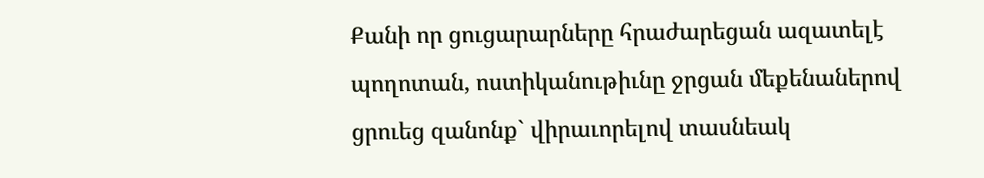Քանի որ ցուցարարները հրաժարեցան ազատելէ պողոտան, ոստիկանութիւնը ջրցան մեքենաներով ցրուեց զանոնք` վիրաւորելով տասնեակ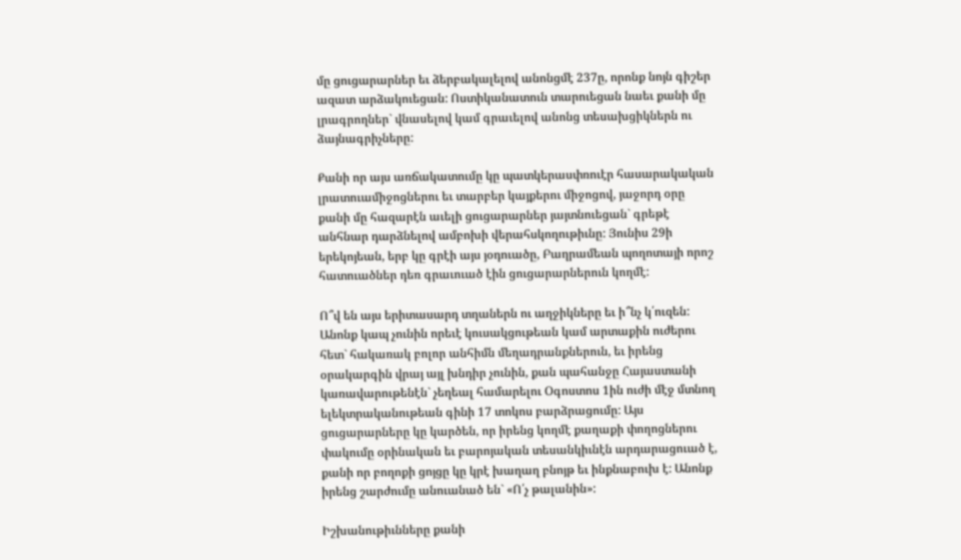մը ցուցարարներ եւ ձերբակալելով անոնցմէ 237ը, որոնք նոյն գիշեր ազատ արձակուեցան: Ոստիկանատուն տարուեցան նաեւ քանի մը լրագրողներ` վնասելով կամ գրաւելով անոնց տեսախցիկներն ու ձայնագրիչները:

Քանի որ այս առճակատումը կը պատկերասփռուէր հասարակական լրատուամիջոցներու եւ տարբեր կայքերու միջոցով, յաջորդ օրը քանի մը հազարէն աւելի ցուցարարներ յայտնուեցան` գրեթէ անհնար դարձնելով ամբոխի վերահսկողութիւնը: Յունիս 29ի երեկոյեան, երբ կը գրէի այս յօդուածը, Բաղրամեան պողոտայի որոշ հատուածներ դեռ գրաւուած էին ցուցարարներուն կողմէ:

Ո՞վ են այս երիտասարդ տղաներն ու աղջիկները եւ ի՞նչ կ՛ուզեն: Անոնք կապ չունին որեւէ կուսակցութեան կամ արտաքին ուժերու հետ` հակառակ բոլոր անհիմն մեղադրանքներուն, եւ իրենց օրակարգին վրայ այլ խնդիր չունին, քան պահանջը Հայաստանի կառավարութենէն` չեղեալ համարելու Օգոստոս 1ին ուժի մէջ մտնող ելեկտրականութեան գինի 17 տոկոս բարձրացումը: Այս ցուցարարները կը կարծեն, որ իրենց կողմէ քաղաքի փողոցներու փակումը օրինական եւ բարոյական տեսանկիւնէն արդարացուած է, քանի որ բողոքի ցոյցը կը կրէ խաղաղ բնոյթ եւ ինքնաբուխ է: Անոնք իրենց շարժումը անուանած են` «Ո՛չ թալանին»:

Իշխանութիւնները քանի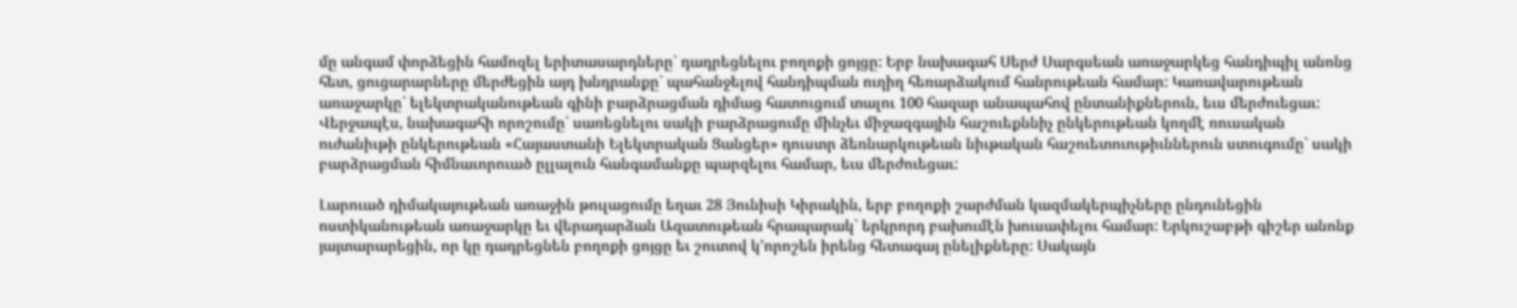մը անգամ փորձեցին համոզել երիտասարդները` դադրեցնելու բողոքի ցոյցը: Երբ նախագահ Սերժ Սարգսեան առաջարկեց հանդիպիլ անոնց հետ, ցուցարարները մերժեցին այդ խնդրանքը` պահանջելով հանդիպման ուղիղ հեռարձակում հանրութեան համար: Կառավարութեան առաջարկը` ելեկտրականութեան գինի բարձրացման դիմաց հատուցում տալու 100 հազար անապահով ընտանիքներուն, եւս մերժուեցաւ: Վերջապէս, նախագահի որոշումը` սառեցնելու սակի բարձրացումը մինչեւ միջազգային հաշուեքննիչ ընկերութեան կողմէ ռուսական ուժանիւթի ընկերութեան «Հայաստանի Ելեկտրական Ցանցեր» դուստր ձեռնարկութեան նիւթական հաշուետուութիւններուն ստուգումը` սակի բարձրացման հիմնաւորուած ըլլալուն հանգամանքը պարզելու համար, եւս մերժուեցաւ:

Լարուած դիմակայութեան առաջին թուլացումը եղաւ 28 Յունիսի Կիրակին, երբ բողոքի շարժման կազմակերպիչները ընդունեցին ոստիկանութեան առաջարկը եւ վերադարձան Ազատութեան հրապարակ` երկրորդ բախումէն խուսափելու համար: Երկուշաբթի գիշեր անոնք յայտարարեցին, որ կը դադրեցնեն բողոքի ցոյցը եւ շուտով կ’որոշեն իրենց հետագայ ընելիքները: Սակայն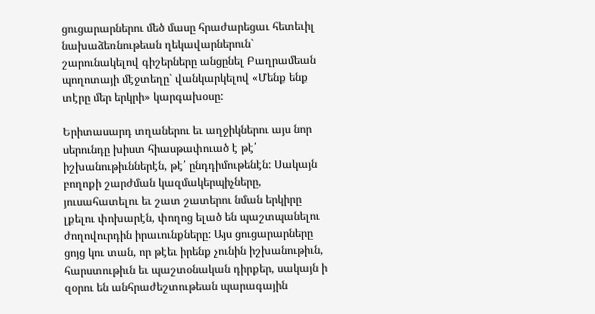ցուցարարներու մեծ մասը հրաժարեցաւ հետեւիլ նախաձեռնութեան ղեկավարներուն` շարունակելով գիշերները անցընել Բաղրամեան պողոտայի մէջտեղը` վանկարկելով «Մենք ենք տէրը մեր երկրի» կարգախօսը:

Երիտասարդ տղաներու եւ աղջիկներու այս նոր սերունդը խիստ հիասթափուած է թէ՛ իշխանութիւններէն, թէ՛ ընդդիմութենէն: Սակայն բողոքի շարժման կազմակերպիչները, յուսահատելու եւ շատ շատերու նման երկիրը լքելու փոխարէն, փողոց ելած են պաշտպանելու ժողովուրդին իրաւունքները: Այս ցուցարարները ցոյց կու տան, որ թէեւ իրենք չունին իշխանութիւն, հարստութիւն եւ պաշտօնական դիրքեր, սակայն ի զօրու են անհրաժեշտութեան պարագային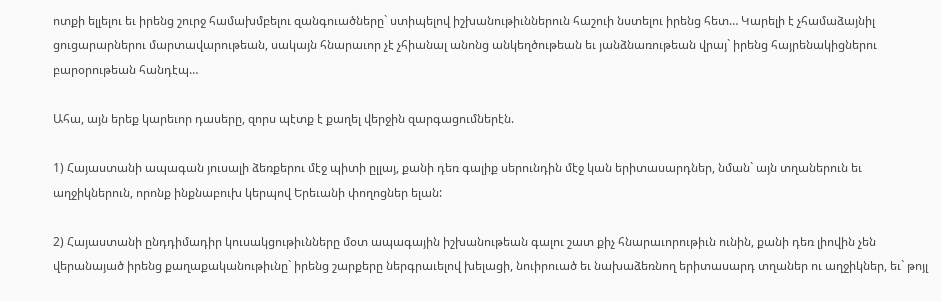ոտքի ելլելու եւ իրենց շուրջ համախմբելու զանգուածները` ստիպելով իշխանութիւններուն հաշուի նստելու իրենց հետ… Կարելի է չհամաձայնիլ ցուցարարներու մարտավարութեան, սակայն հնարաւոր չէ չհիանալ անոնց անկեղծութեան եւ յանձնառութեան վրայ` իրենց հայրենակիցներու բարօրութեան հանդէպ…

Ահա, այն երեք կարեւոր դասերը, զորս պէտք է քաղել վերջին զարգացումներէն.

1) Հայաստանի ապագան յուսալի ձեռքերու մէջ պիտի ըլլայ, քանի դեռ գալիք սերունդին մէջ կան երիտասարդներ, նման` այն տղաներուն եւ աղջիկներուն, որոնք ինքնաբուխ կերպով Երեւանի փողոցներ ելան:

2) Հայաստանի ընդդիմադիր կուսակցութիւնները մօտ ապագային իշխանութեան գալու շատ քիչ հնարաւորութիւն ունին, քանի դեռ լիովին չեն վերանայած իրենց քաղաքականութիւնը` իրենց շարքերը ներգրաւելով խելացի, նուիրուած եւ նախաձեռնող երիտասարդ տղաներ ու աղջիկներ, եւ` թոյլ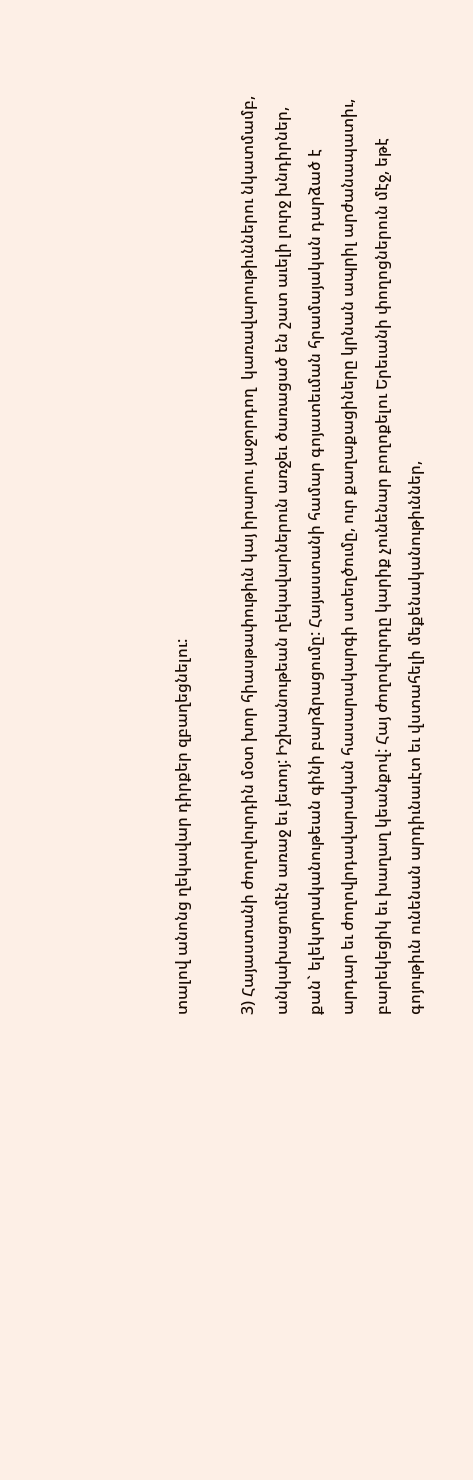տալով անոնց ղեկավար դիրքեր զբաղեցնելու:

3) Հայաստանի ժողովուրդին մօտ խոր հիասթափութիւն կայ իրարու յաջորդող  կառավարութիւններու նկատմամբ, անկախացումէն առաջ եւ յետոյ: Իշխանութեան ղեկավարներուն առջեւ ծառացած են շատ աւելի լուրջ խնդիրներ, քան` ելեկտրականութեան գինի բարձրացումը: Հայաստանի համար գոյատեւման հրամայական դարձած է արդար եւ ժողովրդավարական հասարակարգի ստեղծումը, ուր քաղաքացիները կրնան ապրիլ արժանապատիւ, բարեկեցիկ եւ խաղաղ կեանքով: Հայ ժողովուրդը կարիք չունենար բողոքելու Երեւանի փողոցներուն մէջ, եթէ գոյութիւն ունենան արդիւնաւէտ եւ վստահելի մեքենականութիւններ,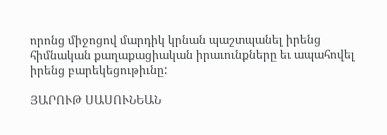որոնց միջոցով մարդիկ կրնան պաշտպանել իրենց հիմնական քաղաքացիական իրաւունքները եւ ապահովել իրենց բարեկեցութիւնը:

ՅԱՐՈՒԹ ՍԱՍՈՒՆԵԱՆ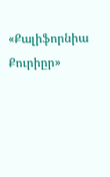«Քալիֆորնիա Քուրիըր»